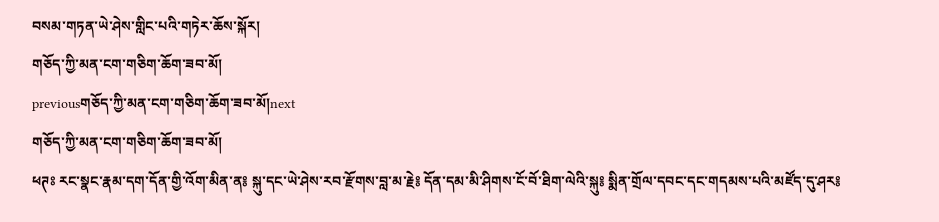བསམ་གཏན་ཡེ་ཤེས་གླིང་པའི་གཏེར་ཆོས་སྐོར།
གཅོད་ཀྱི་མན་ངག་གཅིག་ཆོག་ཟབ་མོ།
previousགཅོད་ཀྱི་མན་ངག་གཅིག་ཆོག་ཟབ་མོ།next
གཅོད་ཀྱི་མན་ངག་གཅིག་ཆོག་ཟབ་མོ།
ཕཊཿ རང་སྣང་རྣམ་དག་དོན་གྱི་འོག་མིན་ན༔ སྐུ་དང་ཡེ་ཤེས་རབ་རྫོགས་བླ་མ་རྗེ༔ དོན་དམ་མི་ཤིགས་ངོ་བོ་ཐིག་ལེའི་སྐུ༔ སྨིན་གྲོལ་དབང་དང་གདམས་པའི་མཛོད་དུ་ཤར༔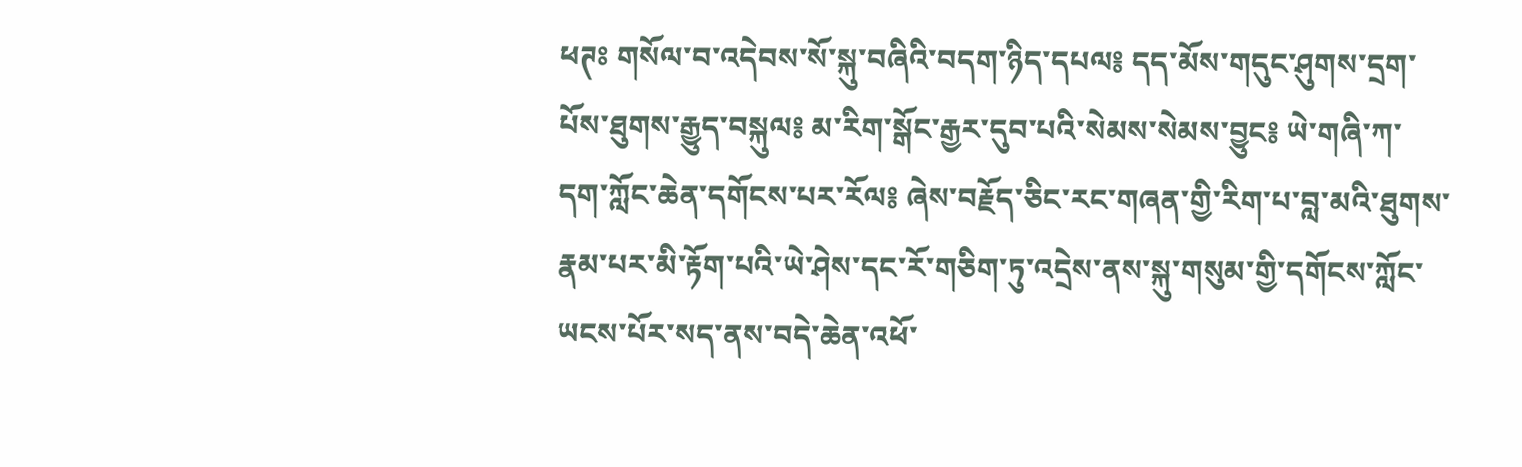ཕཊཿ གསོལ་བ་འདེབས་སོ་སྐུ་བཞིའི་བདག་ཉིད་དཔལ༔ དད་མོས་གདུང་ཤུགས་དྲག་པོས་ཐུགས་རྒྱུད་བསྐུལ༔ མ་རིག་སྒོང་རྒྱར་དུབ་པའི་སེམས་སེམས་བྱུང༔ ཡེ་གཞི་ཀ་དག་ཀློང་ཆེན་དགོངས་པར་རོལ༔ ཞེས་བརྗོད་ཅིང་རང་གཞན་གྱི་རིག་པ་བླ་མའི་ཐུགས་རྣམ་པར་མི་རྟོག་པའི་ཡེ་ཤེས་དང་རོ་གཅིག་ཏུ་འདྲེས་ནས་སྐུ་གསུམ་གྱི་དགོངས་ཀློང་ཡངས་པོར་སད་ནས་བདེ་ཆེན་འཕོ་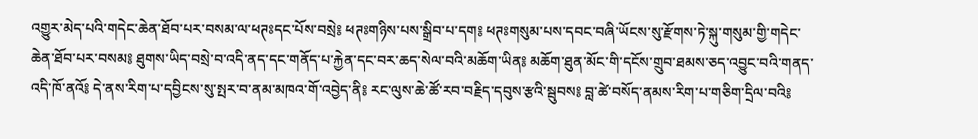འགྱུར་མེད་པའི་གདེང་ཆེན་ཐོབ་པར་བསམ་ལ་ཕཊཿདང་པོས་བསྲེ༔ ཕཊཿགཉིས་པས་སྒྲིབ་པ་དག༔ ཕཊཿགསུམ་པས་དབང་བཞི་ཡོངས་སུ་རྫོགས་ཏེ་སྐུ་གསུམ་གྱི་གདེང་ཆེན་ཐོབ་པར་བསམ༔ ཐུགས་ཡིད་བསྲེ་བ་འདི་ནད་དང་གནོད་པ་རྐྱེན་དང་བར་ཆད་སེལ་བའི་མཆོག་ཡིན༔ མཆོག་ཐུན་མོང་གི་དངོས་གྲུབ་ཐམས་ཅད་འབྱུང་བའི་གནད་འདི་ཁོ་ནའོ༔ དེ་ནས་རིག་པ་དབྱིངས་སུ་སྤར་བ་ནམ་མཁའ་གོ་འབྱེད་ནི༔ རང་ལུས་ཆེ་ཚོ་རབ་བརྗིད་དབུས་རྩའི་སྦུབས༔ བླ་ཚེ་བསོད་ནམས་རིག་པ་གཅིག་དྲིལ་བའི༔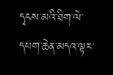དྭངས་མའི་ཐིག་ལེ་དཔག་ཆེན་མདའ་ལྟར་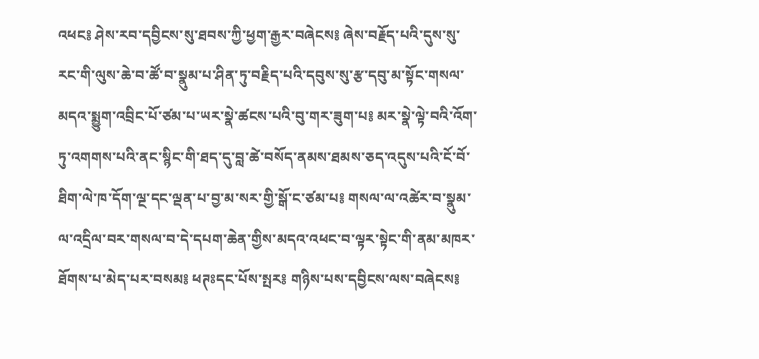འཕང༔ ཤེས་རབ་དབྱིངས་སུ་ཐབས་ཀྱི་ཕྱག་རྒྱར་བཞེངས༔ ཞེས་བརྗོད་པའི་དུས་སུ་རང་གི་ལུས་ཆེ་བ་ཚོ་བ་སྣུམ་པ་ཤིན་ཏུ་བརྗིད་པའི་དབུས་སུ་རྩ་དབུ་མ་སྟོང་གསལ་མདའ་སྨྱུག་འབྲིང་པོ་ཙམ་པ་ཡར་སྣེ་ཚངས་པའི་བུ་གར་ཟུག་པ༔ མར་སྣེ་ལྟེ་བའི་འོག་ཏུ་འགགས་པའི་ནང་སྙིང་གི་ཐད་དུ་བླ་ཚེ་བསོད་ནམས་ཐམས་ཅད་འདུས་པའི་ངོ་བོ་ཐིག་ལེ་ཁ་དོག་ལྔ་དང་ལྡན་པ་བྱ་མ་སར་གྱི་སྒོ་ང་ཙམ་པ༔ གསལ་ལ་འཚེར་བ་སྣུམ་ལ་འདྲིལ་བར་གསལ་བ་དེ་དཔག་ཆེན་གྱིས་མདའ་འཕང་བ་ལྟར་སྟེང་གི་ནམ་མཁར་ཐོགས་པ་མེད་པར་བསམ༔ ཕཊཿདང་པོས་སྤར༔ གཉིས་པས་དབྱིངས་ལས་བཞེངས༔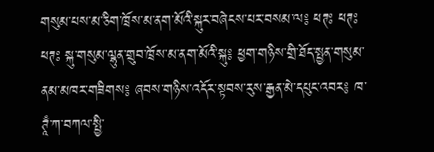གསུམ་པས་མ་ཅིག་ཁྲོས་མ་ནག་མོའི་སྐུར་བཞེངས་པར་བསམ་ལ༔ ཕཊཿ ཕཊཿ ཕཊཿ སྐུ་གསུམ་ལྷུན་གྲུབ་ཁྲོས་མ་ནག་མོའི་སྐུ༔ ཕྱག་གཉིས་གྲི་ཐོད་སྤྱན་གསུམ་ནམ་མཁར་གཟིགས༔ ཞབས་གཉིས་འདོར་སྟབས་རུས་རྒྱན་མེ་དཔུང་འབར༔ ཁ་ཊཱྃ་ཀ་བཀལ་སྤྱི་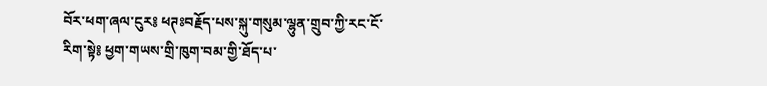བོར་ཕག་ཞལ་ངུར༔ ཕཊཿབརྗོད་པས་སྐུ་གསུམ་ལྷུན་གྲུབ་ཀྱི་རང་ངོ་རིག་སྟེ༔ ཕྱག་གཡས་གྲི་ཁུག་བམ་གྱི་ཐོད་པ་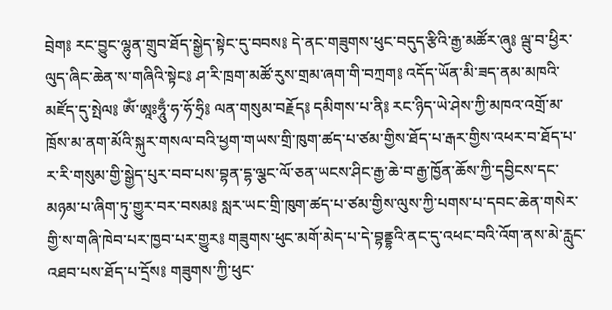བྲེག༔ རང་བྱུང་ལྷུན་གྲུབ་ཐོད་སྒྱེད་སྟེང་དུ་བབས༔ དེ་ནང་གཟུགས་ཕུང་བདུད་རྩིའི་རྒྱ་མཚོར་ཞུ༔ ལྦུ་བ་ཕྱིར་ལུད་ཞིང་ཆེན་ས་གཞིའི་སྟེང༔ ཤ་རི་ཁྲག་མཚོ་རུས་གྲམ་ཞག་གི་བཀྲག༔ འདོད་ཡོན་མི་ཟད་ནམ་མཁའི་མཛོད་དུ་སྤེལ༔ ཨོཾ་ཨཱཿཧཱུྃ་ཧ་ཧོ་ཧྲི༔ ལན་གསུམ་བརྗོད༔ དམིགས་པ་ནི༔ རང་ཉིད་ཡེ་ཤེས་ཀྱི་མཁའ་འགྲོ་མ་ཁྲོས་མ་ནག་མོའི་སྐུར་གསལ་བའི་ཕྱག་གཡས་གྲི་ཁུག་ཚད་པ་ཙམ་གྱིས་ཐོད་པ་རྒར་གྱིས་འཕར་བ་ཐོད་པ་ར་རི་གསུམ་གྱི་སྒྱེད་པུར་བབ་པས་བྷན་དྷ་ལྕང་ལོ་ཅན་ཡངས་ཤིང་རྒྱ་ཆེ་བ་རྒྱ་ཁྱོན་ཆོས་ཀྱི་དབྱིངས་དང་མཉམ་པ་ཞིག་ཏུ་གྱུར་བར་བསམ༔ སླར་ཡང་གྲི་ཁུག་ཚད་པ་ཙམ་གྱིས་ལུས་ཀྱི་པགས་པ་དབང་ཆེན་གསེར་གྱི་ས་གཞི་ཁེབ་པར་ཁྱབ་པར་གྱུར༔ གཟུགས་ཕུང་མགོ་མེད་པ་དེ་བྷནྡྷའི་ནང་དུ་འཕང་བའི་འོག་ནས་མེ་རླུང་འཐབ་པས་ཐོད་པ་དྲོས༔ གཟུགས་ཀྱི་ཕུང་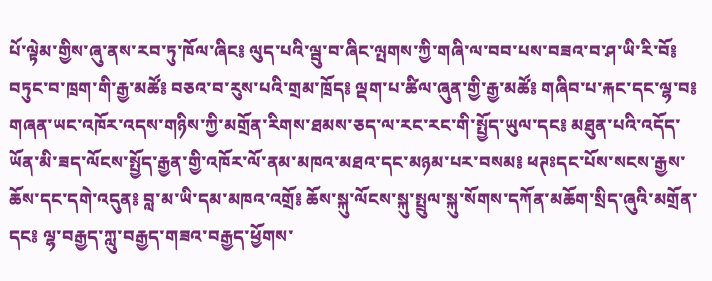པོ་ལྟེམ་གྱིས་ཞུ་ནས་རབ་ཏུ་ཁོལ་ཞིང༔ ལུད་པའི་ལྦུ་བ་ཞིང་ལྤགས་ཀྱི་གཞི་ལ་བབ་པས་བཟའ་བ་ཤ་ཡི་རི་བོ༔ བཏུང་བ་ཁྲག་གི་རྒྱ་མཚོ༔ བཅའ་བ་རུས་པའི་གྲམ་ཁྲོད༔ ལྡག་པ་ཚིལ་ཞུན་གྱི་རྒྱ་མཚོ༔ གཞིབ་པ་རྐང་དང་ལྷ་བ༔ གཞན་ཡང་འཁོར་འདས་གཉིས་ཀྱི་མགྲོན་རིགས་ཐམས་ཅད་ལ་རང་རང་གི་སྤྱོད་ཡུལ་དང༔ མཐུན་པའི་འདོད་ཡོན་མི་ཟད་ལོངས་སྤྱོད་རྒྱན་གྱི་འཁོར་ལོ་ནམ་མཁའ་མཐའ་དང་མཉམ་པར་བསམ༔ ཕཊཿདང་པོས་སངས་རྒྱས་ཆོས་དང་དགེ་འདུན༔ བླ་མ་ཡི་དམ་མཁའ་འགྲོ༔ ཆོས་སྐུ་ལོངས་སྐུ་སྤྲུལ་སྐུ་སོགས་དཀོན་མཆོག་སྲིད་ཞུའི་མགྲོན་དང༔ ལྷ་བརྒྱད་ཀླུ་བརྒྱད་གཟའ་བརྒྱད་ཕྱོགས་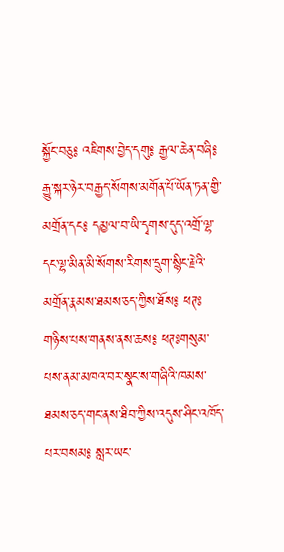སྐྱོང་བཅུ༔ འཇིགས་བྱེད་དགུ༔ རྒྱལ་ཆེན་བཞི༔ རྒྱུ་སྐར་ཉེར་བརྒྱད་སོགས་མགོན་པོ་ཡོན་ཏན་གྱི་མགྲོན་དང༔ དམྱལ་བ་ཡི་དྭགས་དུད་འགྲོ་ལྷ་དང་ལྷ་མིན་མི་སོགས་རིགས་དྲུག་སྙིང་རྗེའི་མགྲོན་རྣམས་ཐམས་ཅད་ཀྱིས་ཐོས༔ ཕཊཿགཉིས་པས་གནས་ནས་ཆས༔ ཕཊཿགསུམ་པས་ནམ་མཁའ་བར་སྣང་ས་གཞིའི་ཁམས་ཐམས་ཅད་གང་ནས་ཐིབ་ཀྱིས་འདུས་ཤིང་འཁོད་པར་བསམ༔ སླར་ཡང་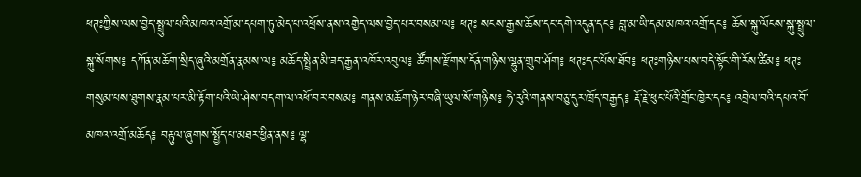ཕཊཿཀྱིས་ལས་བྱེད་སྤྲུལ་པའི་མཁའ་འགྲོ་མ་དཔག་ཏུ་མེད་པ་འཕྲོས་ནས་འགྱེད་ལས་བྱེད་པར་བསམ་ལ༔ ཕཊཿ སངས་རྒྱས་ཆོས་དང་དགེ་འདུན་དང༔ བླ་མ་ཡི་དམ་མཁའ་འགྲོ་དང༔ ཆོས་སྐུ་ལོངས་སྐུ་སྤྲུལ་སྐུ་སོགས༔ དཀོན་མཆོག་སྲིད་ཞུའི་མགྲོན་རྣམས་ལ༔ མཆོད་སྤྲིན་མི་ཟད་རྒྱན་འཁོར་འབུལ༔ ཚོགས་རྫོགས་དོན་གཉིས་ལྷུན་གྲུབ་ཤོག༔ ཕཊཿདང་པོས་ཐོབ༔ ཕཊཿགཉིས་པས་བདེ་སྟོང་གི་རོས་ཚིམ༔ ཕཊཿགསུམ་པས་ཐུགས་རྣམ་པར་མི་རྟོག་པའི་ཡེ་ཤེས་བདག་ལ་འཕོ་བར་བསམ༔ གནས་མཆོག་ཉེར་བཞི་ཡུལ་སོ་གཉིས༔ ཧེ་རུའི་གནས་བཅུ་དུར་ཁྲོད་བརྒྱད༔ རྡོ་རྗེ་ཕུང་པོའི་གྲོང་ཁྱེར་དང༔ འབྲེལ་བའི་དཔའ་བོ་མཁའ་འགྲོ་མཆོད༔ བརྟུལ་ཞུགས་སྤྱོད་པ་མཐར་ཕྱིན་ནས༔ ལྷ་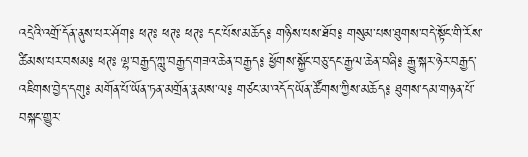འདྲེའི་འགྲོ་དོན་ནུས་པར་ཤོག༔ ཕཊཿ ཕཊཿ ཕཊཿ དང་པོས་མཆོད༔ གཉིས་པས་ཐོབ༔ གསུམ་པས་ཐུགས་བདེ་སྟོང་གི་རོས་ཚིམས་པར་བསམ༔ ཕཊཿ ལྷ་བརྒྱད་ཀླུ་བརྒྱད་གཟའ་ཆེན་བརྒྱད༔ ཕྱོགས་སྐྱོང་བཅུ་དང་རྒྱལ་ཆེན་བཞི༔ རྒྱུ་སྐར་ཉེར་བརྒྱད་འཇིགས་བྱེད་དགུ༔ མགོན་པོ་ཡོན་ཏན་མགྲོན་རྣམས་ལ༔ གཙང་མ་འདོད་ཡོན་ཚོགས་ཀྱིས་མཆོད༔ ཐུགས་དམ་གཉན་པོ་བསྐང་གྱུར་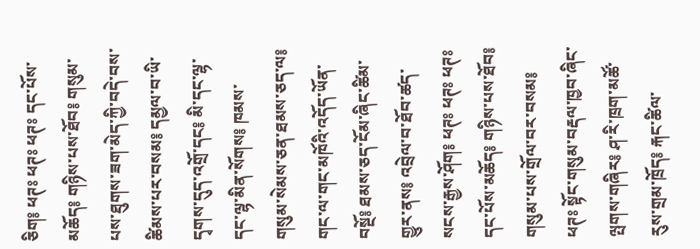ཅིག༔ ཕཊཿ ཕཊཿ ཕཊཿ དང་པོས་མཆོད༔ གཉིས་པས་ཐོབ༔ གསུམ་པས་ཐུགས་ཟག་མེད་ཀྱི་བདེ་བས་ཚིམས་པར་བསམ༔ དམྱལ་བ་ཡི་དྭགས་དུད་འགྲོ་དང༔ མི་དང་ལྷ་དང་ལྷ་མིན་སོགས༔ ཁམས་གསུམ་སེམས་ཅན་ཐམས་ཅད་ལ༔ གང་ལ་གང་མཁོའི་འདོད་ཡོན་བསྔོ༔ ཐམས་ཅད་ངོམ་ཞིང་ཚིམ་གྱུར་ནས༔ འབྲེལ་བ་ཐོབ་ཚད་སངས་རྒྱས་ཤོག༔ ཕཊཿ ཕཊཿ ཕཊཿ དང་པོས་མཆོད༔ གཉིས་པས་ཐོབ༔ གསུམ་པས་གྲོལ་བར་བསམ༔ ཕཊཿ སྟོང་གསུམ་བརྡལ་ཁྱབ་ཞིང་ལྤགས་གཞིར༔ ཤ་རི་ཁྲག་མཚོ་རུས་གྲམ་ཁྲོད༔ རྐང་ཚིལ་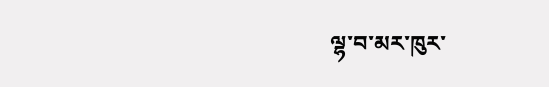ལྷ་བ་མར་ཁུར་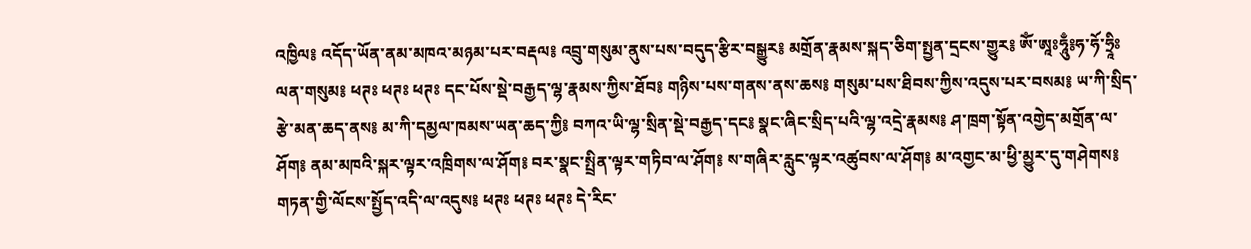འཁྱིལ༔ འདོད་ཡོན་ནམ་མཁའ་མཉམ་པར་བརྡལ༔ འབྲུ་གསུམ་ནུས་པས་བདུད་རྩིར་བསྒྱུར༔ མགྲོན་རྣམས་སྐད་ཅིག་སྤྱན་དྲངས་གྱུར༔ ཨོཾ་ཨཱཿཧཱུྃ༔ཧ་ཧོ་ཧྲཱིཿ ལན་གསུམ༔ ཕཊཿ ཕཊཿ ཕཊཿ དང་པོས་སྡེ་བརྒྱད་ལྷ་རྣམས་ཀྱིས་ཐོབ༔ གཉིས་པས་གནས་ནས་ཆས༔ གསུམ་པས་ཐིབས་ཀྱིས་འདུས་པར་བསམ༔ ཡ་ཀི་སྲིད་རྩེ་མན་ཆད་ནས༔ མ་ཀི་དམྱལ་ཁམས་ཡན་ཆད་ཀྱི༔ བཀའ་ཡི་ལྷ་སྲིན་སྡེ་བརྒྱད་དང༔ སྣང་ཞིང་སྲིད་པའི་ལྷ་འདྲེ་རྣམས༔ ཤ་ཁྲག་སྟོན་འགྱེད་མགྲོན་ལ་ཤོག༔ ནམ་མཁའི་སྐར་ལྟར་འཁྲིགས་ལ་ཤོག༔ བར་སྣང་སྤྲིན་ལྟར་གཏིབ་ལ་ཤོག༔ ས་གཞིར་རླུང་ལྟར་འཚུབས་ལ་ཤོག༔ མ་འགྱང་མ་ཕྱི་མྱུར་དུ་གཤེགས༔ གཏན་གྱི་ལོངས་སྤྱོད་འདི་ལ་འདུས༔ ཕཊཿ ཕཊཿ ཕཊཿ དེ་རིང་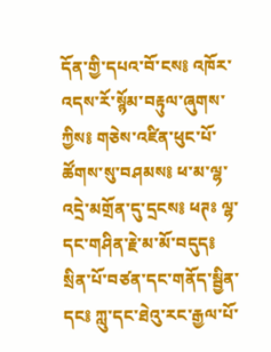དོན་གྱི་དཔའ་བོ་ངས༔ འཁོར་འདས་རོ་སྙོམ་བརྟུལ་ཞུགས་ཀྱིས༔ གཅེས་འཛིན་ཕུང་པོ་ཚོགས་སུ་བཤམས༔ ཕ་མ་ལྷ་འདྲེ་མགྲོན་དུ་དྲངས༔ ཕཊཿ ལྷ་དང་གཤིན་རྗེ་མ་མོ་བདུད༔ སྲིན་པོ་བཙན་དང་གནོད་སྦྱིན་དང༔ ཀླུ་དང་ཐེའུ་རང་རྒྱལ་པོ་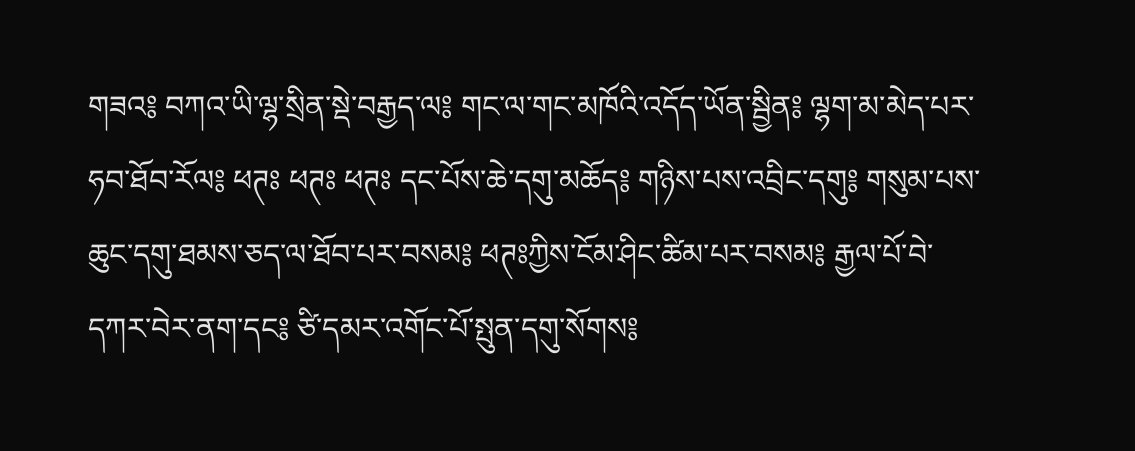གཟའ༔ བཀའ་ཡི་ལྷ་སྲིན་སྡེ་བརྒྱད་ལ༔ གང་ལ་གང་མཁོའི་འདོད་ཡོན་སྦྱིན༔ ལྷག་མ་མེད་པར་ཧབ་ཐོབ་རོལ༔ ཕཊཿ ཕཊཿ ཕཊཿ དང་པོས་ཆེ་དགུ་མཆོད༔ གཉིས་པས་འབྲིང་དགུ༔ གསུམ་པས་ཆུང་དགུ་ཐམས་ཅད་ལ་ཐོབ་པར་བསམ༔ ཕཊཿཀྱིས་ངོམ་ཤིང་ཚིམ་པར་བསམ༔ རྒྱལ་པོ་བེ་དཀར་བེར་ནག་དང༔ ཙི་དམར་འགོང་པོ་སྤུན་དགུ་སོགས༔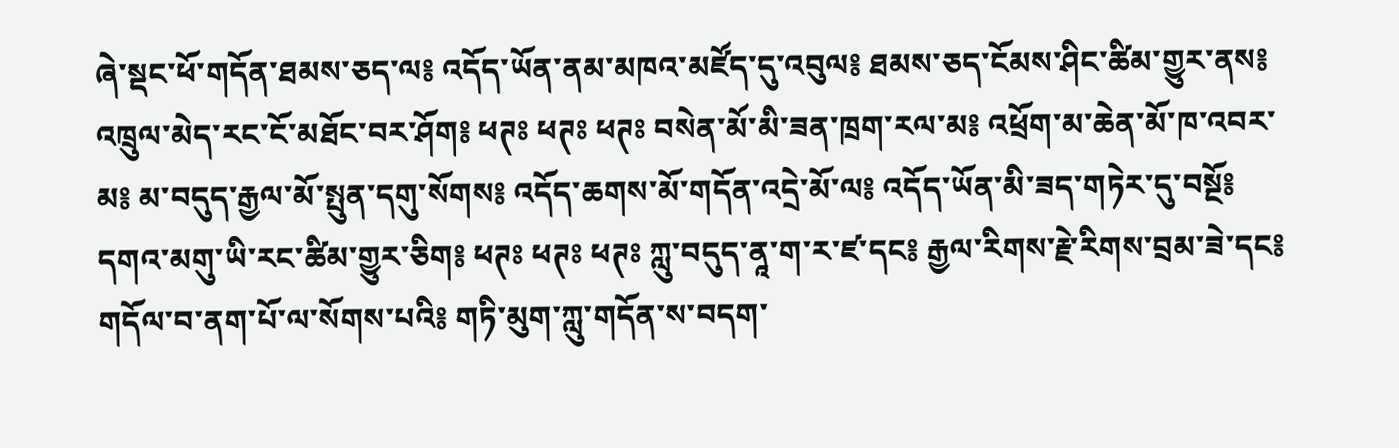ཞེ་སྡང་ཕོ་གདོན་ཐམས་ཅད་ལ༔ འདོད་ཡོན་ནམ་མཁའ་མཛོད་དུ་འབུལ༔ ཐམས་ཅད་ངོམས་ཤིང་ཚིམ་གྱུར་ནས༔ འཁྲུལ་མེད་རང་ངོ་མཐོང་བར་ཤོག༔ ཕཊཿ ཕཊཿ ཕཊཿ བསེན་མོ་མི་ཟན་ཁྲག་རལ་མ༔ འཕྲོག་མ་ཆེན་མོ་ཁ་འབར་མ༔ མ་བདུད་རྒྱལ་མོ་སྤུན་དགུ་སོགས༔ འདོད་ཆགས་མོ་གདོན་འདྲེ་མོ་ལ༔ འདོད་ཡོན་མི་ཟད་གཏེར་དུ་བསྔོ༔ དགའ་མགུ་ཡི་རང་ཚིམ་གྱུར་ཅིག༔ ཕཊཿ ཕཊཿ ཕཊཿ ཀླུ་བདུད་ནཱ་ག་ར་ཛ་དང༔ རྒྱལ་རིགས་རྗེ་རིགས་བྲམ་ཟེ་དང༔ གདོལ་བ་ནག་པོ་ལ་སོགས་པའི༔ གཏི་མུག་ཀླུ་གདོན་ས་བདག་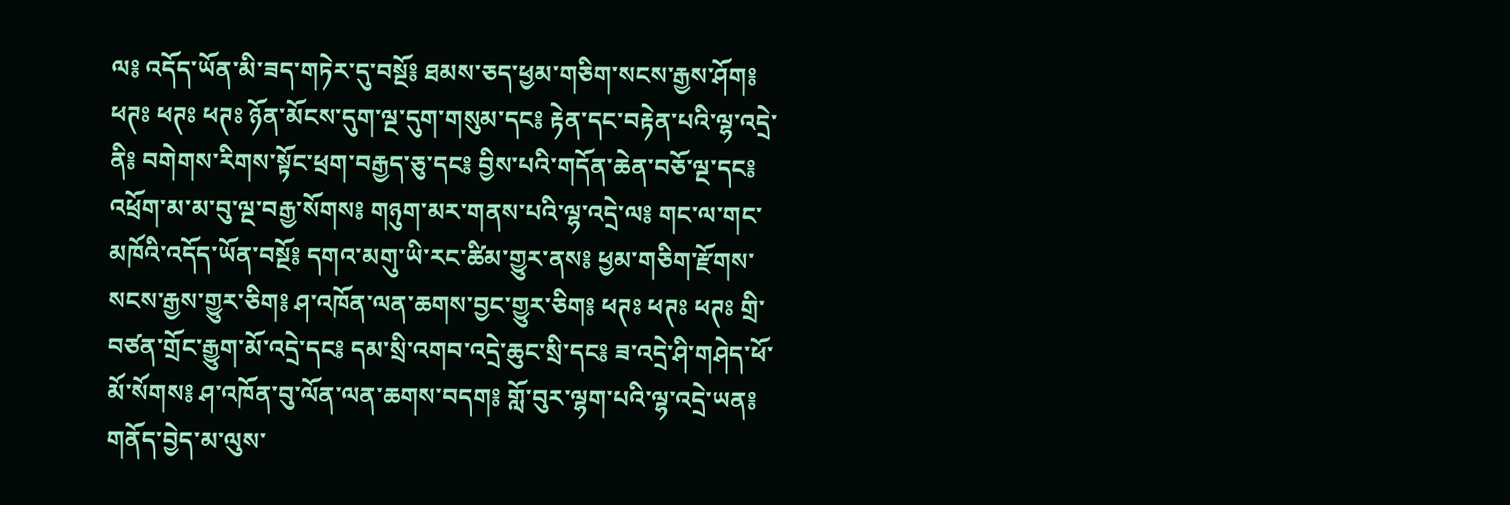ལ༔ འདོད་ཡོན་མི་ཟད་གཏེར་དུ་བསྔོ༔ ཐམས་ཅད་ཕྱམ་གཅིག་སངས་རྒྱས་ཤོག༔ ཕཊཿ ཕཊཿ ཕཊཿ ཉོན་མོངས་དུག་ལྔ་དུག་གསུམ་དང༔ རྟེན་དང་བརྟེན་པའི་ལྷ་འདྲེ་ནི༔ བགེགས་རིགས་སྟོང་ཕྲག་བརྒྱད་ཅུ་དང༔ བྱིས་པའི་གདོན་ཆེན་བཅོ་ལྔ་དང༔ འཕྲོག་མ་མ་བུ་ལྔ་བརྒྱ་སོགས༔ གཉུག་མར་གནས་པའི་ལྷ་འདྲེ་ལ༔ གང་ལ་གང་མཁོའི་འདོད་ཡོན་བསྔོ༔ དགའ་མགུ་ཡི་རང་ཚིམ་གྱུར་ནས༔ ཕྱམ་གཅིག་རྫོགས་སངས་རྒྱས་གྱུར་ཅིག༔ ཤ་འཁོན་ལན་ཆགས་བྱང་གྱུར་ཅིག༔ ཕཊཿ ཕཊཿ ཕཊཿ གྲི་བཙན་གྲོང་རྒྱུག་མོ་འདྲེ་དང༔ དམ་སྲི་འགབ་འདྲེ་ཆུང་སྲི་དང༔ ཟ་འདྲེ་ཤི་གཤེད་ཕོ་མོ་སོགས༔ ཤ་འཁོན་བུ་ལོན་ལན་ཆགས་བདག༔ གློ་བུར་ལྷག་པའི་ལྷ་འདྲེ་ཡན༔ གནོད་བྱེད་མ་ལུས་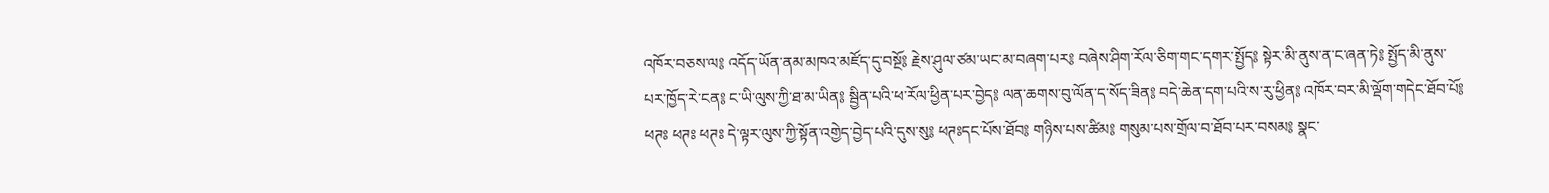འཁོར་བཅས་ལ༔ འདོད་ཡོན་ནམ་མཁའ་མཛོད་དུ་བསྔོ༔ རྗེས་ཤུལ་ཙམ་ཡང་མ་བཞག་པར༔ བཞེས་ཤིག་རོལ་ཅིག་གང་དགར་སྤྱོད༔ སྟེར་མི་ནུས་ན་ང་ཞན་ཏེ༔ སྤྱོད་མི་ནུས་པར་ཁྱོད་རེ་ངན༔ ང་ཡི་ལུས་ཀྱི་ཐ་མ་ཡིན༔ སྦྱིན་པའི་ཕ་རོལ་ཕྱིན་པར་བྱེད༔ ལན་ཆགས་བུ་ལོན་ད་སོད་ཟིན༔ བདེ་ཆེན་དག་པའི་ས་རུ་ཕྱིན༔ འཁོར་བར་མི་ལྡོག་གདེང་ཐོབ་པོ༔ ཕཊཿ ཕཊཿ ཕཊཿ དེ་ལྟར་ལུས་ཀྱི་སྟོན་འགྱེད་བྱེད་པའི་དུས་སུ༔ ཕཊཿདང་པོས་ཐོབ༔ གཉིས་པས་ཚིམ༔ གསུམ་པས་གྲོལ་བ་ཐོབ་པར་བསམ༔ སྣང་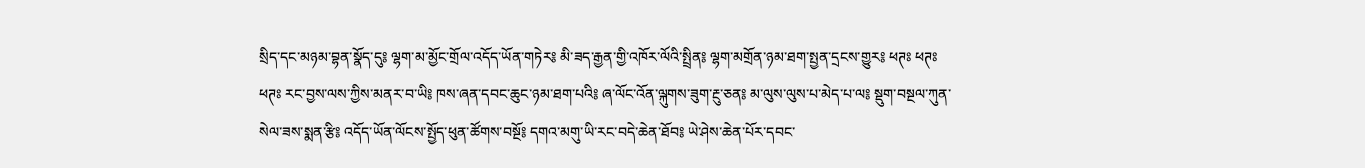སྲིད་དང་མཉམ་བྷན་སྣོད་དུ༔ ལྷག་མ་མྱོང་གྲོལ་འདོད་ཡོན་གཏེར༔ མི་ཟད་རྒྱན་གྱི་འཁོར་ལོའི་སྤྲིན༔ ལྷག་མགྲོན་ཉམ་ཐག་སྤྱན་དྲངས་གྱུར༔ ཕཊཿ ཕཊཿ ཕཊཿ རང་བྱས་ལས་ཀྱིས་མནར་བ་ཡི༔ ཁས་ཞན་དབང་ཆུང་ཉམ་ཐག་པའི༔ ཞ་ལོང་འོན་ལྐུགས་ཟུག་རྔུ་ཅན༔ མ་ལུས་ལུས་པ་མེད་པ་ལ༔ སྡུག་བསྔལ་ཀུན་སེལ་ཟས་སྨན་རྩི༔ འདོད་ཡོན་ལོངས་སྤྱོད་ཕུན་ཚོགས་བསྔོ༔ དགའ་མགུ་ཡི་རང་བདེ་ཆེན་ཐོབ༔ ཡེ་ཤེས་ཆེན་པོར་དབང་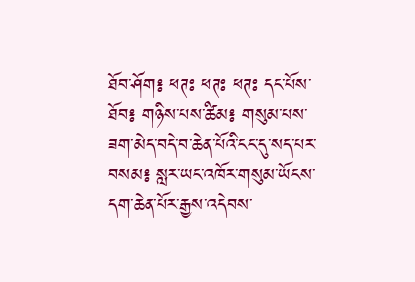ཐོབ་ཤོག༔ ཕཊཿ ཕཊཿ ཕཊཿ དང་པོས་ཐོབ༔ གཉིས་པས་ཚིམ༔ གསུམ་པས་ཟག་མེད་བདེ་བ་ཆེན་པོའི་ངང་དུ་སད་པར་བསམ༔ སླར་ཡང་འཁོར་གསུམ་ཡོངས་དག་ཆེན་པོར་རྒྱས་འདེབས་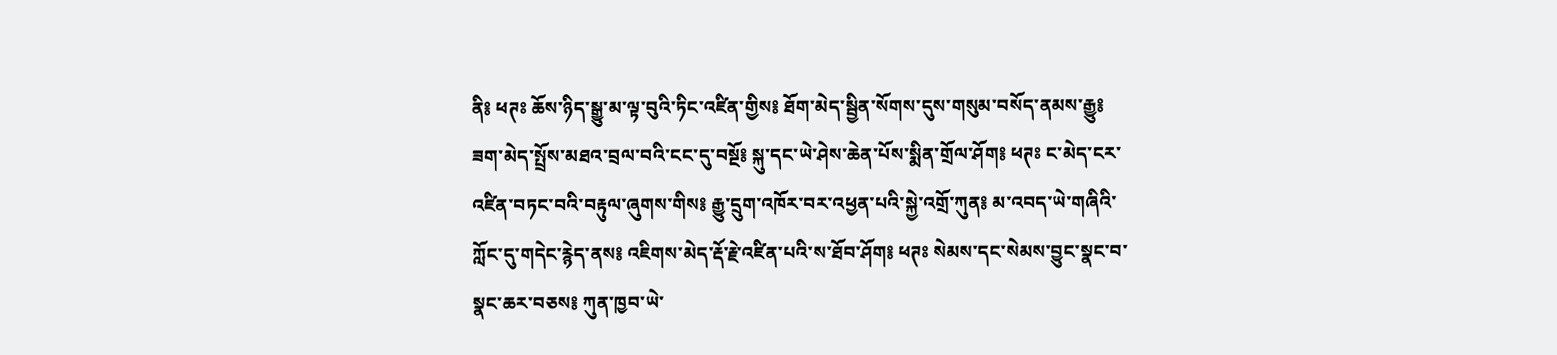ནི༔ ཕཊཿ ཆོས་ཉིད་སྒྱུ་མ་ལྟ་བུའི་ཏིང་འཛིན་གྱིས༔ ཐོག་མེད་སྦྱིན་སོགས་དུས་གསུམ་བསོད་ནམས་རྒྱུ༔ ཟག་མེད་སྤྲོས་མཐའ་བྲལ་བའི་ངང་དུ་བསྔོ༔ སྐུ་དང་ཡེ་ཤེས་ཆེན་པོས་སྨིན་གྲོལ་ཤོག༔ ཕཊཿ ང་མེད་ངར་འཛིན་བཏང་བའི་བརྟུལ་ཞུགས་གིས༔ རྒྱུ་དྲུག་འཁོར་བར་འཕྱན་པའི་སྐྱེ་འགྲོ་ཀུན༔ མ་འབད་ཡེ་གཞིའི་ཀློང་དུ་གདེང་རྙེད་ནས༔ འཇིགས་མེད་རྡོ་རྗེ་འཛིན་པའི་ས་ཐོབ་ཤོག༔ ཕཊཿ སེམས་དང་སེམས་བྱུང་སྣང་བ་སྣང་ཆར་བཅས༔ ཀུན་ཁྱབ་ཡེ་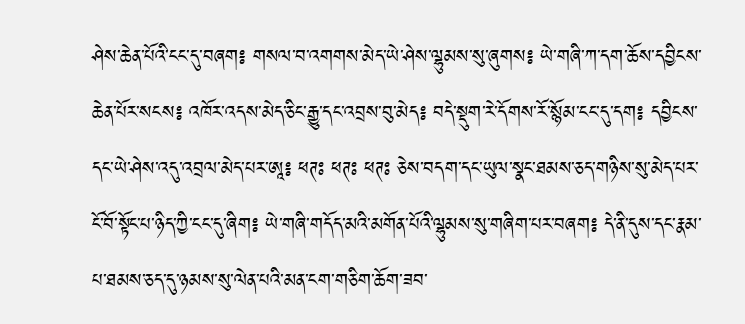ཤེས་ཆེན་པོའི་ངང་དུ་བཞག༔ གསལ་བ་འགགས་མེད་ཡེ་ཤེས་ལྷུམས་སུ་ཞུགས༔ ཡེ་གཞི་ཀ་དག་ཆོས་དབྱིངས་ཆེན་པོར་སངས༔ འཁོར་འདས་མེད་ཅིང་རྒྱུ་དང་འབྲས་བུ་མེད༔ བདེ་སྡུག་རེ་དོགས་རོ་སྙོམ་ངང་དུ་དག༔ དབྱིངས་དང་ཡེ་ཤེས་འདུ་འབྲལ་མེད་པར་ཨཱ༔ ཕཊཿ ཕཊཿ ཕཊཿ ཅེས་བདག་དང་ཡུལ་སྣང་ཐམས་ཅད་གཉིས་སུ་མེད་པར་ངོ་བོ་སྟོང་པ་ཉིད་ཀྱི་ངང་དུ་ཞིག༔ ཡེ་གཞི་གདོད་མའི་མགོན་པོའི་ལྷུམས་སུ་གཞིག་པར་བཞག༔ དེ་ནི་དུས་དང་རྣམ་པ་ཐམས་ཅད་དུ་ཉམས་སུ་ལེན་པའི་མན་ངག་གཅིག་ཆོག་ཟབ་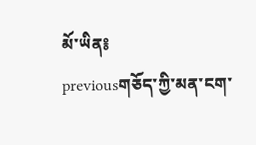མོ་ཡིན༔
previousགཅོད་ཀྱི་མན་ངག་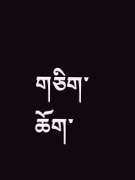གཅིག་ཆོག་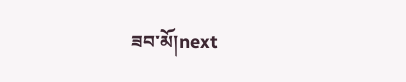ཟབ་མོ།next